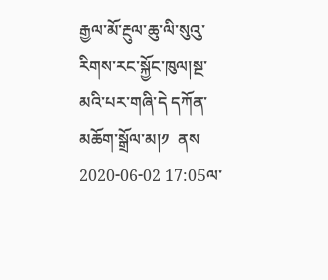རྒྱལ་མོ་རྔུལ་ཆུ་ལི་སུའུ་རིགས་རང་སྐྱོང་ཁུལ།སྔ་མའི་པར་གཞི་དེ དཀོན་མཆོག་སྒྲོལ་མ།༡  ནས 2020-06-02 17:05ལ་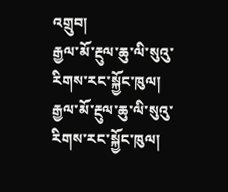འགྲུབ།
རྒྱལ་མོ་རྔུལ་ཆུ་ལི་སུའུ་རིགས་རང་སྐྱོང་ཁུལ།
རྒྱལ་མོ་རྔུལ་ཆུ་ལི་སུའུ་རིགས་རང་སྐྱོང་ཁུལ།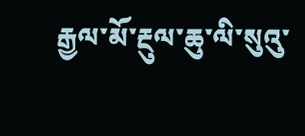རྒྱལ་མོ་རྔུལ་ཆུ་ལི་སུའུ་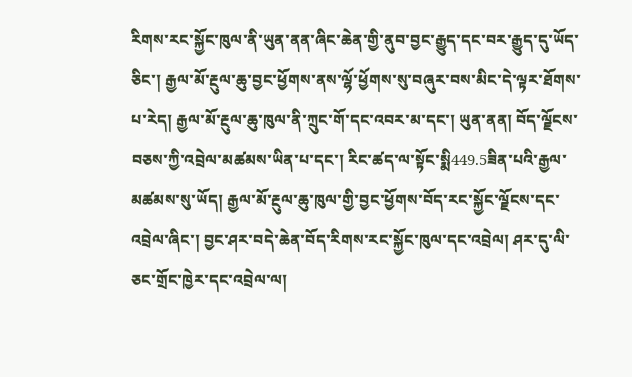རིགས་རང་སྐྱོང་ཁུལ་ནི་ཡུན་ནན་ཞིང་ཆེན་གྱི་ནུབ་བྱང་རྒྱུད་དང་བར་རྒྱུད་དུ་ཡོད་ཅིང་། རྒྱལ་མོ་རྔུལ་ཆུ་བྱང་ཕྱོགས་ནས་ལྷོ་ཕྱོགས་སུ་བཞུར་བས་མིང་དེ་ལྟར་ཐོགས་པ་རེད། རྒྱལ་མོ་རྔུལ་ཆུ་ཁུལ་ནི་ཀྲུང་གོ་དང་འབར་མ་དང་། ཡུན་ནན། བོད་ལྗོངས་བཅས་ཀྱི་འབྲེལ་མཚམས་ཡིན་པ་དང་། རིང་ཚད་ལ་སྟོང་སྨི449.5ཟིན་པའི་རྒྱལ་མཚམས་སུ་ཡོད། རྒྱལ་མོ་རྔུལ་ཆུ་ཁུལ་གྱི་བྱང་ཕྱོགས་བོད་རང་སྐྱོང་ལྗོངས་དང་འབྲེལ་ཞིང་། བྱང་ཤར་བདེ་ཆེན་བོད་རིགས་རང་སྐྱོང་ཁུལ་དང་འབྲེལ། ཤར་དུ་ལི་ཅང་གྲོང་ཁྱེར་དང་འབྲེལ་ལ།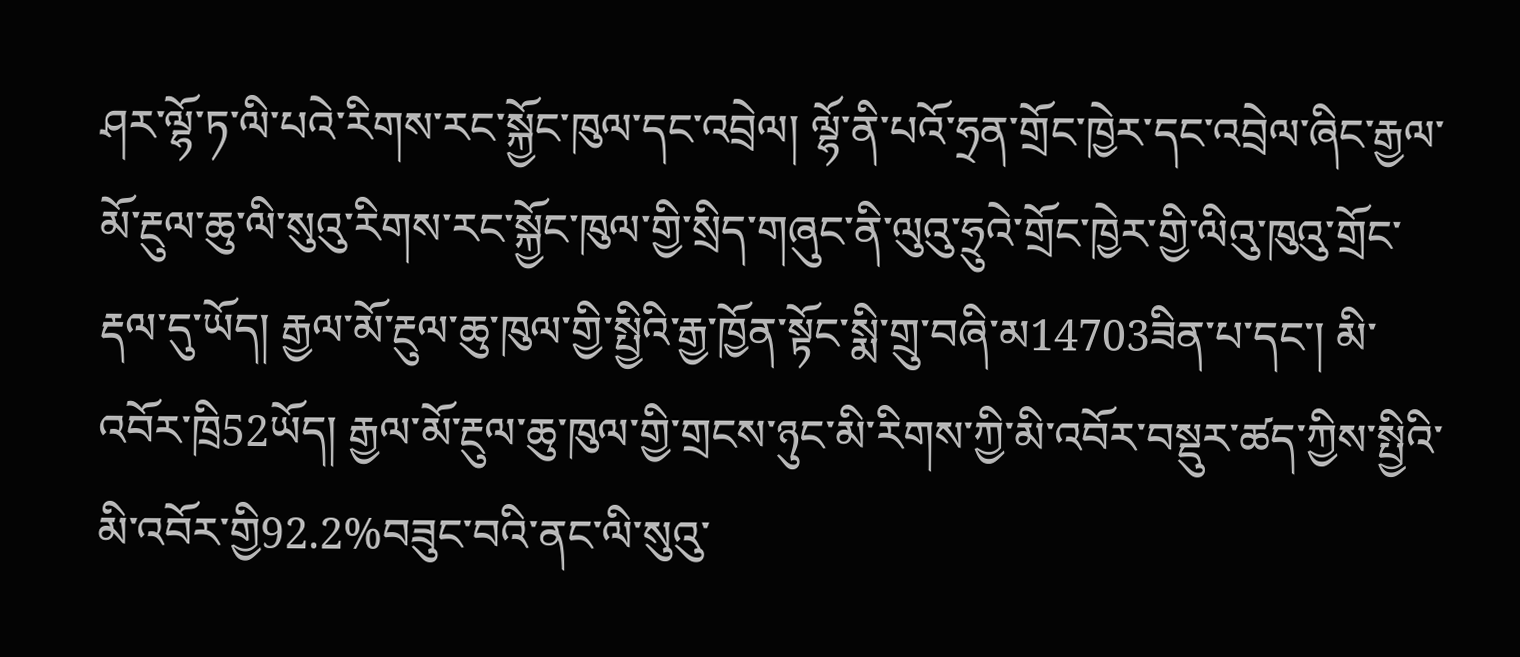ཤར་ལྷོ་ཏ་ལི་པའེ་རིགས་རང་སྐྱོང་ཁུལ་དང་འབྲེལ། ལྷོ་ནི་པའོ་ཧྲན་གྲོང་ཁྱེར་དང་འབྲེལ་ཞིང་རྒྱལ་མོ་རྔུལ་ཆུ་ལི་སུའུ་རིགས་རང་སྐྱོང་ཁུལ་གྱི་སྲིད་གཞུང་ནི་ལུའུ་ཧྲུའེ་གྲོང་ཁྱེར་གྱི་ལིའུ་ཁུའུ་གྲོང་རྡལ་དུ་ཡོད། རྒྱལ་མོ་རྔུལ་ཆུ་ཁུལ་གྱི་སྤྱིའི་རྒྱ་ཁྱོན་སྟོང་སྨི་གྲུ་བཞི་མ14703ཟིན་པ་དང་། མི་འབོར་ཁྲི52ཡོད། རྒྱལ་མོ་རྔུལ་ཆུ་ཁུལ་གྱི་གྲངས་ཉུང་མི་རིགས་ཀྱི་མི་འབོར་བསྡུར་ཚད་ཀྱིས་སྤྱིའི་མི་འབོར་གྱི92.2%བཟུང་བའི་ནང་ལི་སུའུ་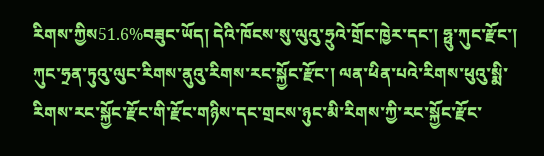རིགས་ཀྱིས51.6%བཟུང་ཡོད། དེའི་ཁོངས་སུ་ལུའུ་ཧྲུའེ་གྲོང་ཁྱེར་དང་། ཧྥུ་ཀུང་རྫོང་། ཀུང་ཧྲན་ཏུའུ་ལུང་རིགས་ནུའུ་རིགས་རང་སྐྱོང་རྫོང་། ལན་ཕིན་པའེ་རིགས་ཕུའུ་སྨི་རིགས་རང་སྐྱོང་རྫོང་གི་རྫོང་གཉིས་དང་གྲངས་ཉུང་མི་རིགས་ཀྱི་རང་སྐྱོང་རྫོང་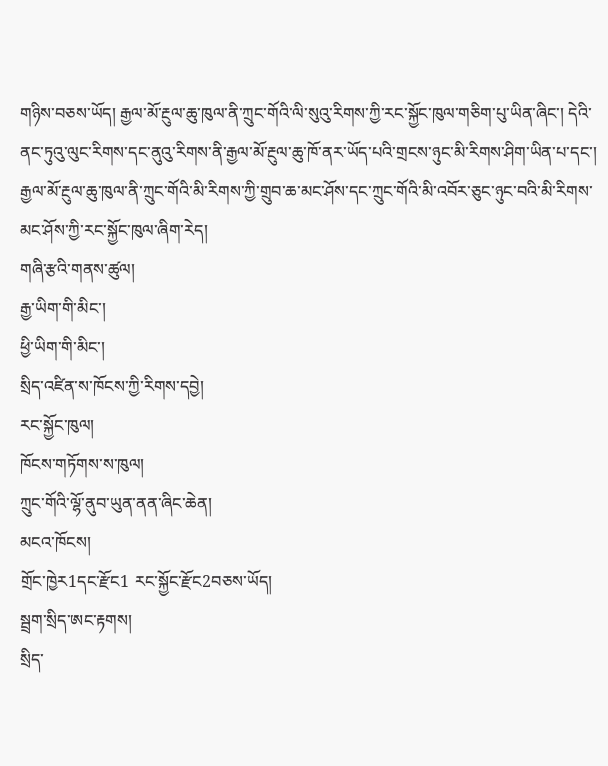གཉིས་བཅས་ཡོད། རྒྱལ་མོ་རྔུལ་ཆུ་ཁུལ་ནི་ཀྲུང་གོའི་ལི་སུའུ་རིགས་ཀྱི་རང་སྐྱོང་ཁུལ་གཅིག་པུ་ཡིན་ཞིང་། དེའི་ནང་ཏུའུ་ལུང་རིགས་དང་ནུའུ་རིགས་ནི་རྒྱལ་མོ་རྔུལ་ཆུ་ཁོ་ནར་ཡོད་པའི་གྲངས་ཉུང་མི་རིགས་ཤིག་ཡིན་པ་དང་། རྒྱལ་མོ་རྔུལ་ཆུ་ཁུལ་ནི་ཀྲུང་གོའི་མི་རིགས་ཀྱི་གྲུབ་ཆ་མང་ཤོས་དང་ཀྲུང་གོའི་མི་འབོར་ཅུང་ཉུང་བའི་མི་རིགས་མང་ཤོས་ཀྱི་རང་སྐྱོང་ཁུལ་ཞིག་རེད།
གཞི་རྩའི་གནས་ཚུལ།
རྒྱ་ཡིག་གི་མིང་།
ཕྱི་ཡིག་གི་མིང་།
སྲིད་འཛིན་ས་ཁོངས་ཀྱི་རིགས་དབྱེ།
རང་སྐྱོང་ཁུལ།
ཁོངས་གཏོགས་ས་ཁུལ།
ཀྲུང་གོའི་ལྷོ་ནུབ་ཡུན་ནན་ཞིང་ཆེན།
མངའ་ཁོངས།
གྲོང་ཁྱེར1དང་རྫོང1 རང་སྐྱོང་རྫོང2བཅས་ཡོད།
སྦྲག་སྲིད་ཨང་རྟགས།
སྲིད་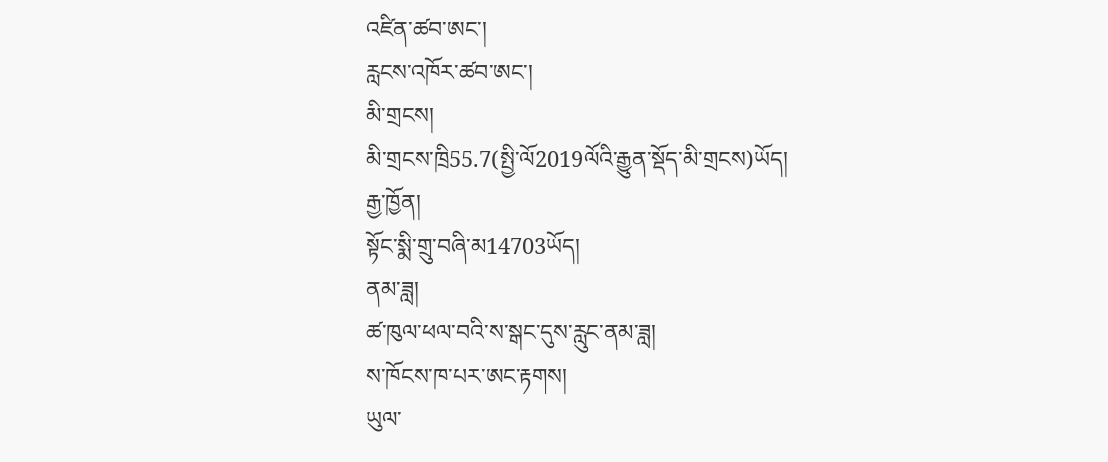འཛིན་ཚབ་ཨང་།
རླངས་འཁོར་ཚབ་ཨང་།
མི་གྲངས།
མི་གྲངས་ཁྲི55.7(སྤྱི་ལོ2019ལོའི་རྒྱུན་སྡོད་མི་གྲངས)ཡོད།
རྒྱ་ཁྱོན།
སྟོང་སྨི་གྲུ་བཞི་མ14703ཡོད།
ནམ་ཟླ།
ཚ་ཁུལ་ཕལ་བའི་ས་སྒང་དུས་རླུང་ནམ་ཟླ།
ས་ཁོངས་ཁ་པར་ཨང་རྟགས།
ཡུལ་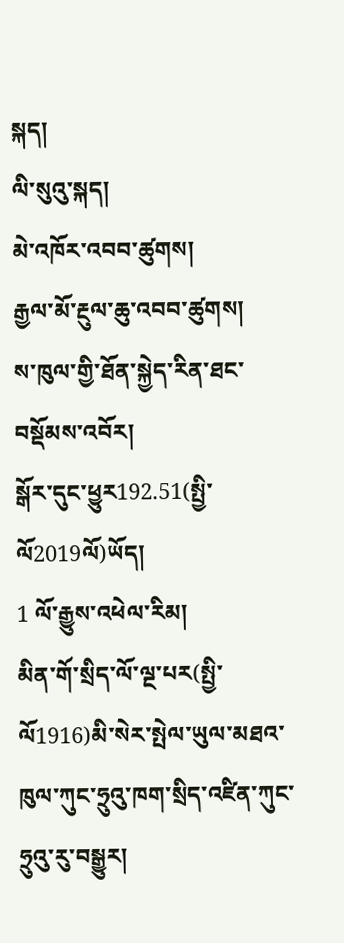སྐད།
ལི་སུའུ་སྐད།
མེ་འཁོར་འབབ་ཚུགས།
རྒྱལ་མོ་རྔུལ་ཆུ་འབབ་ཚུགས།
ས་ཁུལ་གྱི་ཐོན་སྐྱེད་རིན་ཐང་བསྡོམས་འབོར།
སྒོར་དུང་ཕྱུར192.51(སྤྱི་ལོ2019ལོ)ཡོད།
1 ལོ་རྒྱུས་འཕེལ་རིམ།
མིན་གོ་སྲིད་ལོ་ལྔ་པར(སྤྱི་ལོ1916)མི་སེར་སྤེལ་ཡུལ་མཐའ་ཁུལ་ཀུང་ཧྲུའུ་ཁག་སྲིད་འཛིན་ཀུང་ཧྲུའུ་རུ་བསྒྱུར།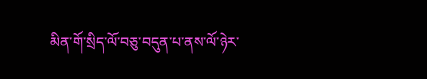མིན་གོ་སྲིད་ལོ་བཅུ་བདུན་པ་ནས་ལོ་ཉེར་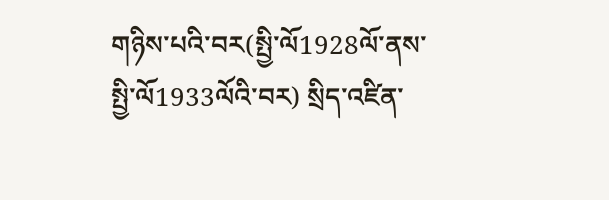གཉིས་པའི་བར(སྤྱི་ལོ1928ལོ་ནས་སྤྱི་ལོ1933ལོའི་བར) སྲིད་འཛིན་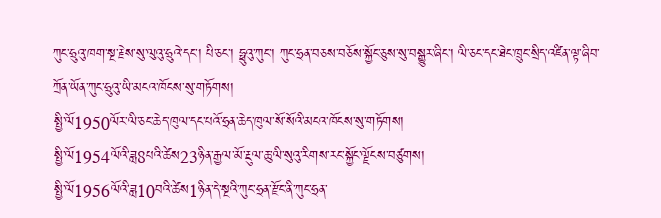ཀུང་ཧྲུའུ་ཁག་སྔ་རྗེས་སུ་ལུའུ་ཧྲུའེ་དང་། པི་ཅང་། ཧྥུའུ་ཀུང་། ཀུང་ཧྲན་བཅས་བཅོས་སྐྱོང་ཅུས་སུ་བསྒྱུར་ཞིང་། ལི་ཅང་དང་ཐེང་ཁྲུང་སྲིད་འཛིན་ལྟ་ཞིབ་ཀྲོན་ཡོན་ཀུང་ཧྲུའུ་ཡི་མངའ་ཁོངས་སུ་གཏོགས།
སྤྱི་ལོ1950ལོར་ལི་ཅང་ཆེད་ཁུལ་དང་པའོ་ཧྲན་ཆེད་ཁུལ་སོ་སོའི་མངའ་ཁོངས་སུ་གཏོགས།
སྤྱི་ལོ1954ལོའི་ཟླ8པའི་ཚེས23ཉིན་རྒྱལ་མོ་རྔུལ་ཆུ་ལི་སུའུ་རིགས་རང་སྐྱོང་ལྗོངས་བཙུགས།
སྤྱི་ལོ1956ལོའི་ཟླ10བའི་ཚེས1ཉིན་དེ་སྔའི་ཀུང་ཧྲན་རྫོང་ནི་ཀུང་ཧྲན་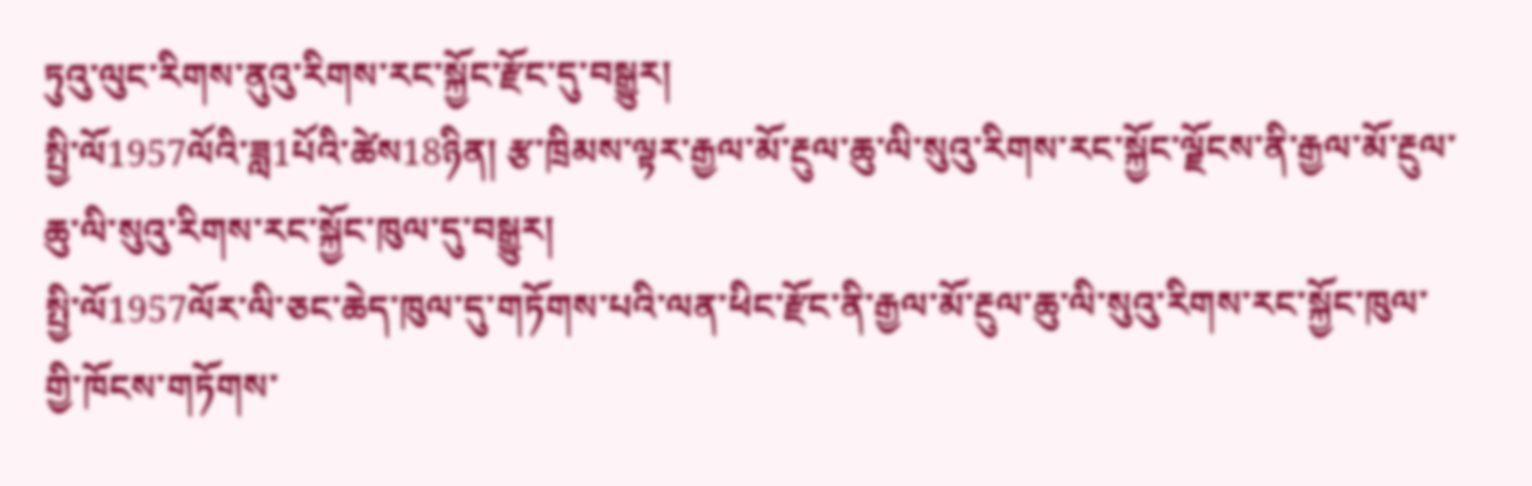ཏུའུ་ལུང་རིགས་ནུའུ་རིགས་རང་སྐྱོང་རྫོང་དུ་བསྒྱུར།
སྤྱི་ལོ1957ལོའི་ཟླ1པོའི་ཚེས18ཉིན། རྩ་ཁྲིམས་ལྟར་རྒྱལ་མོ་རྔུལ་ཆུ་ལི་སུའུ་རིགས་རང་སྐྱོང་ལྗོངས་ནི་རྒྱལ་མོ་རྔུལ་ཆུ་ལི་སུའུ་རིགས་རང་སྐྱོང་ཁུལ་དུ་བསྒྱུར།
སྤྱི་ལོ1957ལོར་ལི་ཅང་ཆེད་ཁུལ་དུ་གཏོགས་པའི་ལན་ཕིང་རྫོང་ནི་རྒྱལ་མོ་རྔུལ་ཆུ་ལི་སུའུ་རིགས་རང་སྐྱོང་ཁུལ་གྱི་ཁོངས་གཏོགས་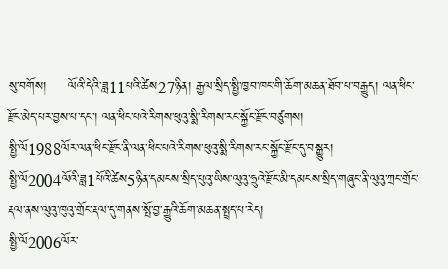སུ་བགོས།     ལོའི་དེའི་ཟླ11པའི་ཚེས27ཉིན། རྒྱལ་སྲིད་སྤྱི་ཁྱབ་ཁང་གི་ཆོག་མཆན་ཐོབ་པ་བརྒྱུད། ལན་ཕིང་རྫོང་མེད་པར་བྱས་པ་དང་། ལན་ཕིང་པའེ་རིགས་ཕུའུ་སྨི་རིགས་རང་སྐྱོང་རྫོང་བཙུགས།
སྤྱི་ལོ1988ལོར་ལན་ཕིང་རྫོང་ནི་ལན་ཕིང་པའེ་རིགས་ཕུའུ་སྨི་རིགས་རང་སྐྱོང་རྫོང་དུ་བསྒྱུར།
སྤྱི་ལོ2004ལོའི་ཟླ1པོའི་ཚེས5ཉིན་དམངས་སྲིད་པུའུ་ཡིས་ལུའུ་ཧྲུའེ་རྫོང་མི་དམངས་སྲིད་གཞུང་ནི་ལུའུ་ཀྲང་གྲོང་རྡལ་ནས་ལུའུ་ཁུའུ་གྲོང་རྡལ་དུ་གནས་སྤོ་བྱ་རྒྱུའི་ཆོག་མཆན་སྤྲད་པ་རེད།
སྤྱི་ལོ2006ལོར་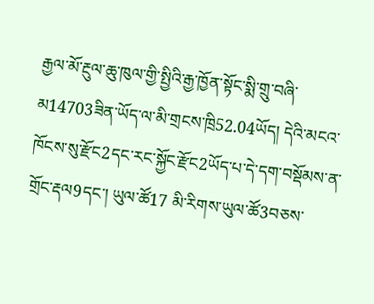རྒྱལ་མོ་རྔུལ་ཆུ་ཁུལ་གྱི་སྤྱིའི་རྒྱ་ཁྱོན་སྟོང་སྨི་གྲུ་བཞི་མ14703ཟིན་ཡོད་ལ་མི་གྲངས་ཁྲི52.04ཡོད། དེའི་མངའ་ཁོངས་སུ་རྫོང2དང་རང་སྐྱོང་རྫོང2ཡོད་པ་དེ་དག་བསྡོམས་ན་གྲོང་རྡལ9དང་། ཡུལ་ཚོ17 མི་རིགས་ཡུལ་ཚོ3བཅས་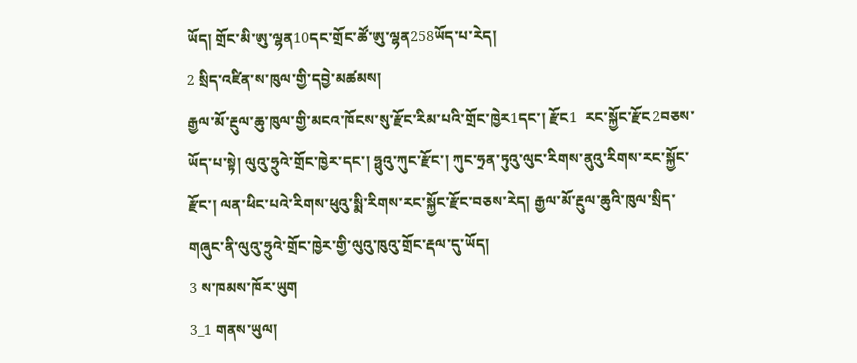ཡོད། གྲོང་མི་ཨུ་ལྷན10དང་གྲོང་ཚོ་ཨུ་ལྷན258ཡོད་པ་རེད།
2 སྲིད་འཛིན་ས་ཁུལ་གྱི་དབྱེ་མཚམས།
རྒྱལ་མོ་རྔུལ་ཆུ་ཁུལ་གྱི་མངའ་ཁོངས་སུ་རྫོང་རིམ་པའི་གྲོང་ཁྱེར1དང་། རྫོང1  རང་སྐྱོང་རྫོང2བཅས་ཡོད་པ་སྟེ། ལུའུ་ཧྲུའེ་གྲོང་ཁྱེར་དང་། ཧྥུའུ་ཀུང་རྫོང་། ཀུང་ཧྲན་ཏུའུ་ལུང་རིགས་ནུའུ་རིགས་རང་སྐྱོང་རྫོང་། ལན་ཕིང་པའེ་རིགས་ཕུའུ་སྨི་རིགས་རང་སྐྱོང་རྫོང་བཅས་རེད། རྒྱལ་མོ་རྔུལ་ཆུའི་ཁུལ་སྲིད་གཞུང་ནི་ལུའུ་ཧྲུའེ་གྲོང་ཁྱེར་གྱི་ལུའུ་ཁུའུ་གྲོང་རྡལ་དུ་ཡོད།
3 ས་ཁམས་ཁོར་ཡུག
3_1 གནས་ཡུལ།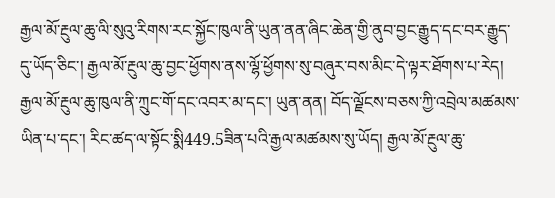རྒྱལ་མོ་རྔུལ་ཆུ་ལི་སུའུ་རིགས་རང་སྐྱོང་ཁུལ་ནི་ཡུན་ནན་ཞིང་ཆེན་གྱི་ནུབ་བྱང་རྒྱུད་དང་བར་རྒྱུད་དུ་ཡོད་ཅིང་། རྒྱལ་མོ་རྔུལ་ཆུ་བྱང་ཕྱོགས་ནས་ལྷོ་ཕྱོགས་སུ་བཞུར་བས་མིང་དེ་ལྟར་ཐོགས་པ་རེད། རྒྱལ་མོ་རྔུལ་ཆུ་ཁུལ་ནི་ཀྲུང་གོ་དང་འབར་མ་དང་། ཡུན་ནན། བོད་ལྗོངས་བཅས་ཀྱི་འབྲེལ་མཚམས་ཡིན་པ་དང་། རིང་ཚད་ལ་སྟོང་སྨི449.5ཟིན་པའི་རྒྱལ་མཚམས་སུ་ཡོད། རྒྱལ་མོ་རྔུལ་ཆུ་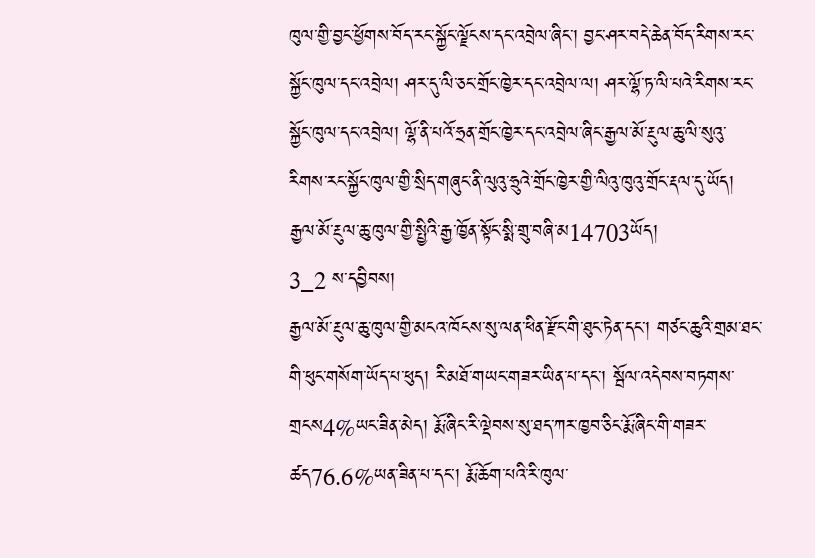ཁུལ་གྱི་བྱང་ཕྱོགས་བོད་རང་སྐྱོང་ལྗོངས་དང་འབྲེལ་ཞིང་། བྱང་ཤར་བདེ་ཆེན་བོད་རིགས་རང་སྐྱོང་ཁུལ་དང་འབྲེལ། ཤར་དུ་ལི་ཅང་གྲོང་ཁྱེར་དང་འབྲེལ་ལ། ཤར་ལྷོ་ཏ་ལི་པའེ་རིགས་རང་སྐྱོང་ཁུལ་དང་འབྲེལ། ལྷོ་ནི་པའོ་ཧྲན་གྲོང་ཁྱེར་དང་འབྲེལ་ཞིང་རྒྱལ་མོ་རྔུལ་ཆུ་ལི་སུའུ་རིགས་རང་སྐྱོང་ཁུལ་གྱི་སྲིད་གཞུང་ནི་ལུའུ་ཧྲུའེ་གྲོང་ཁྱེར་གྱི་ལིའུ་ཁུའུ་གྲོང་རྡལ་དུ་ཡོད།     རྒྱལ་མོ་རྔུལ་ཆུ་ཁུལ་གྱི་སྤྱིའི་རྒྱ་ཁྱོན་སྟོང་སྨི་གྲུ་བཞི་མ14703ཡོད།
3_2 ས་དབྱིབས།
རྒྱལ་མོ་རྔུལ་ཆུ་ཁུལ་གྱི་མངའ་ཁོངས་སུ་ལན་ཕིན་རྫོང་གི་ཐུང་ཏེན་དང་། གཙང་ཆུའི་གྲམ་ཐང་གི་ཕུང་གསོག་ཡོད་པ་ཕུད། རི་མཐོ་གཡང་གཟར་ཡིན་པ་དང་། སྦོལ་འདེབས་བཏགས་གྲངས4%ཡང་ཟིན་མེད། རྨོ་ཞིང་རི་ལྡེབས་སུ་ཐད་ཀར་ཁྱབ་ཅིང་རྨོ་ཞིང་གི་གཟར་ཚད76.6%ཡན་ཟིན་པ་དང་། རྨོ་ཆོག་པའི་རི་ཁུལ་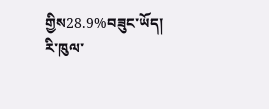གྱིས28.9%བཟུང་ཡོད། རི་ཁུལ་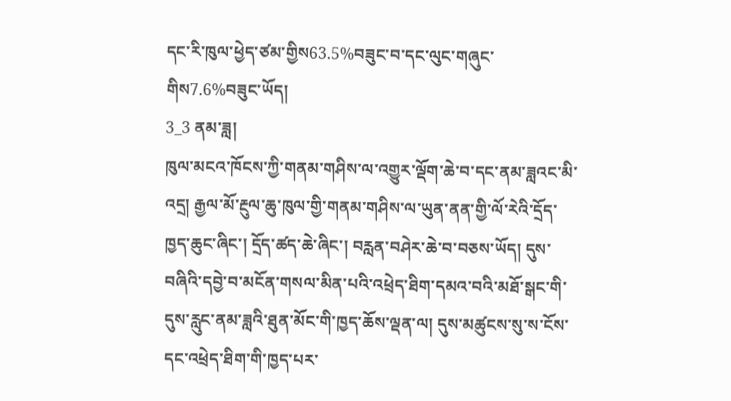དང་རི་ཁུལ་ཕྱེད་ཙམ་གྱིས63.5%བཟུང་བ་དང་ལུང་གཞུང་གིས7.6%བཟུང་ཡོད།
3_3 ནམ་ཟླ།
ཁུལ་མངའ་ཁོངས་ཀྱི་གནམ་གཤིས་ལ་འགྱུར་ལྡོག་ཆེ་བ་དང་ནམ་ཟླའང་མི་འདྲ། རྒྱལ་མོ་རྔུལ་ཆུ་ཁུལ་གྱི་གནམ་གཤིས་ལ་ཡུན་ནན་གྱི་ལོ་རེའི་དྲོད་ཁྱད་ཆུང་ཞིང་། དྲོད་ཚད་ཆེ་ཞིང་། བརླན་བཤེར་ཆེ་བ་བཅས་ཡོད། དུས་བཞིའི་དབྱེ་བ་མངོན་གསལ་མིན་པའི་འཕྲེད་ཐིག་དམའ་བའི་མཐོ་སྒང་གི་དུས་རླུང་ནམ་ཟླའི་ཐུན་མོང་གི་ཁྱད་ཆོས་ལྡན་ལ། དུས་མཚུངས་སུ་ས་ངོས་དང་འཕྲེད་ཐིག་གི་ཁྱད་པར་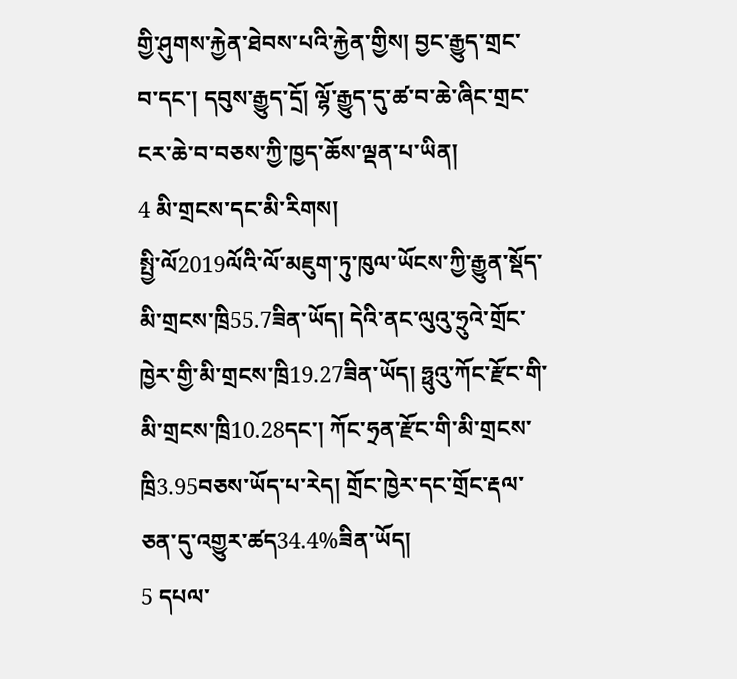གྱི་ཤུགས་རྐྱེན་ཐེབས་པའི་རྐྱེན་གྱིས། བྱང་རྒྱུད་གྲང་བ་དང་། དབུས་རྒྱུད་དྲོ། ལྷོ་རྒྱུད་དུ་ཚ་བ་ཆེ་ཞིང་གྲང་ངར་ཆེ་བ་བཅས་ཀྱི་ཁྱད་ཆོས་ལྡན་པ་ཡིན།
4 མི་གྲངས་དང་མི་རིགས།
སྤྱི་ལོ2019ལོའི་ལོ་མཇུག་ཏུ་ཁུལ་ཡོངས་ཀྱི་རྒྱུན་སྡོད་མི་གྲངས་ཁྲི55.7ཟིན་ཡོད། དེའི་ནང་ལུའུ་ཧྲུའེ་གྲོང་ཁྱེར་གྱི་མི་གྲངས་ཁྲི19.27ཟིན་ཡོད། ཧྥུའུ་ཀོང་རྫོང་གི་མི་གྲངས་ཁྲི10.28དང་། ཀོང་ཧྲན་རྫོང་གི་མི་གྲངས་ཁྲི3.95བཅས་ཡོད་པ་རེད། གྲོང་ཁྱེར་དང་གྲོང་རྡལ་ཅན་དུ་འགྱུར་ཚད34.4%ཟིན་ཡོད།
5 དཔལ་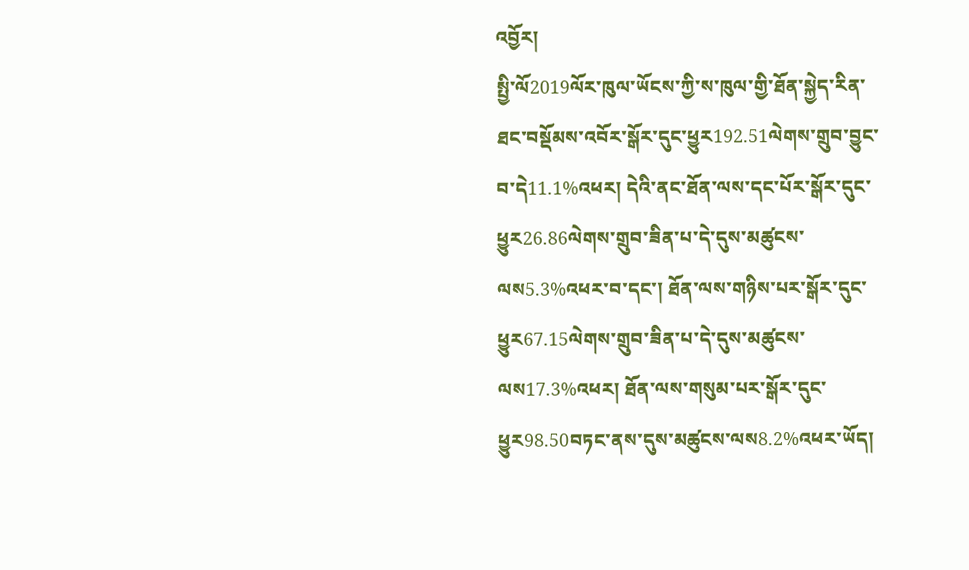འབྱོར།
སྤྱི་ལོ2019ལོར་ཁུལ་ཡོངས་ཀྱི་ས་ཁུལ་གྱི་ཐོན་སྐྱེད་རིན་ཐང་བསྡོམས་འབོར་སྒོར་དུང་ཕྱུར192.51ལེགས་གྲུབ་བྱུང་བ་དེ11.1%འཕར། དེའི་ནང་ཐོན་ལས་དང་པོར་སྒོར་དུང་ཕྱུར26.86ལེགས་གྲུབ་ཟིན་པ་དེ་དུས་མཚུངས་ལས5.3%འཕར་བ་དང་། ཐོན་ལས་གཉིས་པར་སྒོར་དུང་ཕྱུར67.15ལེགས་གྲུབ་ཟིན་པ་དེ་དུས་མཚུངས་ལས17.3%འཕར། ཐོན་ལས་གསུམ་པར་སྒོར་དུང་ཕྱུར98.50བཏང་ནས་དུས་མཚུངས་ལས8.2%འཕར་ཡོད།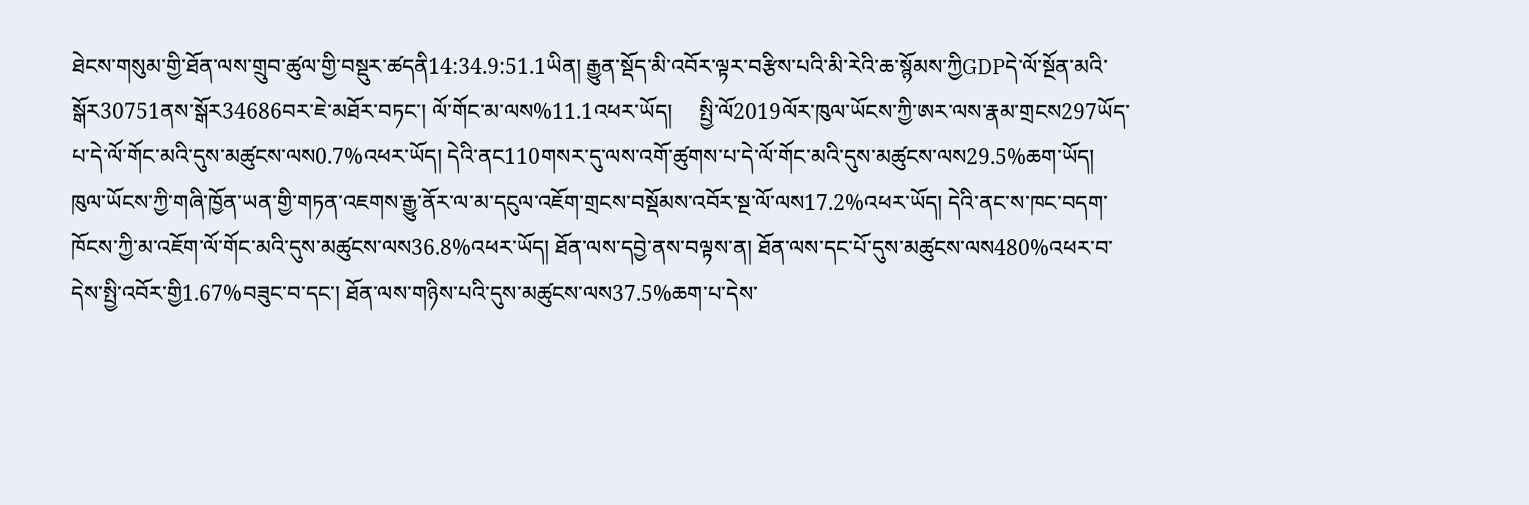ཐེངས་གསུམ་གྱི་ཐོན་ལས་གྲུབ་ཚུལ་གྱི་བསྡུར་ཚདནི14:34.9:51.1ཡིན། རྒྱུན་སྡོད་མི་འབོར་ལྟར་བརྩིས་པའི་མི་རེའི་ཆ་སྙོམས་ཀྱིGDPདེ་ལོ་སྔོན་མའི་སྒོར30751ནས་སྒོར34686བར་ཇེ་མཐོར་བཏང་། ལོ་གོང་མ་ལས%11.1འཕར་ཡོད།     སྤྱི་ལོ2019ལོར་ཁུལ་ཡོངས་ཀྱི་ཨར་ལས་རྣམ་གྲངས297ཡོད་པ་དེ་ལོ་གོང་མའི་དུས་མཚུངས་ལས0.7%འཕར་ཡོད། དེའི་ནང110གསར་དུ་ལས་འགོ་ཚུགས་པ་དེ་ལོ་གོང་མའི་དུས་མཚུངས་ལས29.5%ཆག་ཡོད། ཁུལ་ཡོངས་ཀྱི་གཞི་ཁྱོན་ཡན་གྱི་གཏན་འཇགས་རྒྱུ་ནོར་ལ་མ་དངུལ་འཇོག་གྲངས་བསྡོམས་འབོར་སྔ་ལོ་ལས17.2%འཕར་ཡོད། དེའི་ནང་ས་ཁང་བདག་ཁོངས་ཀྱི་མ་འཇོག་ལོ་གོང་མའི་དུས་མཚུངས་ལས36.8%འཕར་ཡོད། ཐོན་ལས་དབྱེ་ནས་བལྟས་ན། ཐོན་ལས་དང་པོ་དུས་མཚུངས་ལས480%འཕར་བ་དེས་སྤྱི་འབོར་གྱི1.67%བཟུང་བ་དང་། ཐོན་ལས་གཉིས་པའི་དུས་མཚུངས་ལས37.5%ཆག་པ་དེས་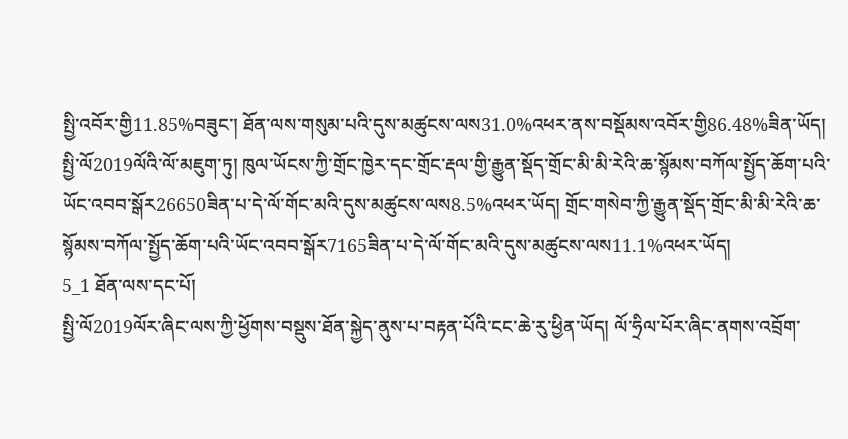སྤྱི་འབོར་གྱི11.85%བཟུང་། ཐོན་ལས་གསུམ་པའི་དུས་མཚུངས་ལས31.0%འཕར་ནས་བསྡོམས་འབོར་གྱི86.48%ཟིན་ཡོད།     སྤྱི་ལོ2019ལོའི་ལོ་མཇུག་ཏུ། ཁུལ་ཡོངས་ཀྱི་གྲོང་ཁྱེར་དང་གྲོང་རྡལ་གྱི་རྒྱུན་སྡོད་གྲོང་མི་མི་རེའི་ཆ་སྙོམས་བཀོལ་སྤྱོད་ཆོག་པའི་ཡོང་འབབ་སྒོར26650ཟིན་པ་དེ་ལོ་གོང་མའི་དུས་མཚུངས་ལས8.5%འཕར་ཡོད། གྲོང་གསེབ་ཀྱི་རྒྱུན་སྡོད་གྲོང་མི་མི་རེའི་ཆ་སྙོམས་བཀོལ་སྤྱོད་ཆོག་པའི་ཡོང་འབབ་སྒོར7165ཟིན་པ་དེ་ལོ་གོང་མའི་དུས་མཚུངས་ལས11.1%འཕར་ཡོད།
5_1 ཐོན་ལས་དང་པོ།
སྤྱི་ལོ2019ལོར་ཞིང་ལས་ཀྱི་ཕྱོགས་བསྡུས་ཐོན་སྐྱེད་ནུས་པ་བརྟན་པོའི་ངང་ཆེ་རུ་ཕྱིན་ཡོད། ལོ་ཧྲིལ་པོར་ཞིང་ནགས་འབྲོག་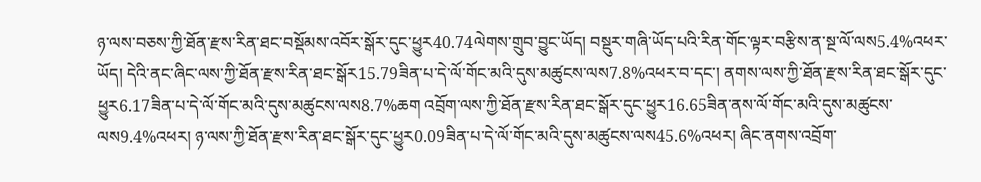ཉ་ལས་བཅས་ཀྱི་ཐོན་རྫས་རིན་ཐང་བསྡོམས་འབོར་སྒོར་དུང་ཕྱུར40.74ལེགས་གྲུབ་བྱུང་ཡོད། བསྡུར་གཞི་ཡོད་པའི་རིན་གོང་ལྟར་བརྩིས་ན་སྔ་ལོ་ལས5.4%འཕར་ཡོད། དེའི་ནང་ཞིང་ལས་ཀྱི་ཐོན་རྫས་རིན་ཐང་སྒོར15.79ཟིན་པ་དེ་ལོ་གོང་མའི་དུས་མཚུངས་ལས7.8%འཕར་བ་དང་། ནགས་ལས་ཀྱི་ཐོན་རྫས་རིན་ཐང་སྒོར་དུང་ཕྱུར6.17ཟིན་པ་དེ་ལོ་གོང་མའི་དུས་མཚུངས་ལས8.7%ཆག འབྲོག་ལས་ཀྱི་ཐོན་རྫས་རིན་ཐང་སྒོར་དུང་ཕྱུར16.65ཟིན་ནས་ལོ་གོང་མའི་དུས་མཚུངས་ལས9.4%འཕར། ཉ་ལས་ཀྱི་ཐོན་རྫས་རིན་ཐང་སྒོར་དུང་ཕྱུར0.09ཟིན་པ་དེ་ལོ་གོང་མའི་དུས་མཚུངས་ལས45.6%འཕར། ཞིང་ནགས་འབྲོག་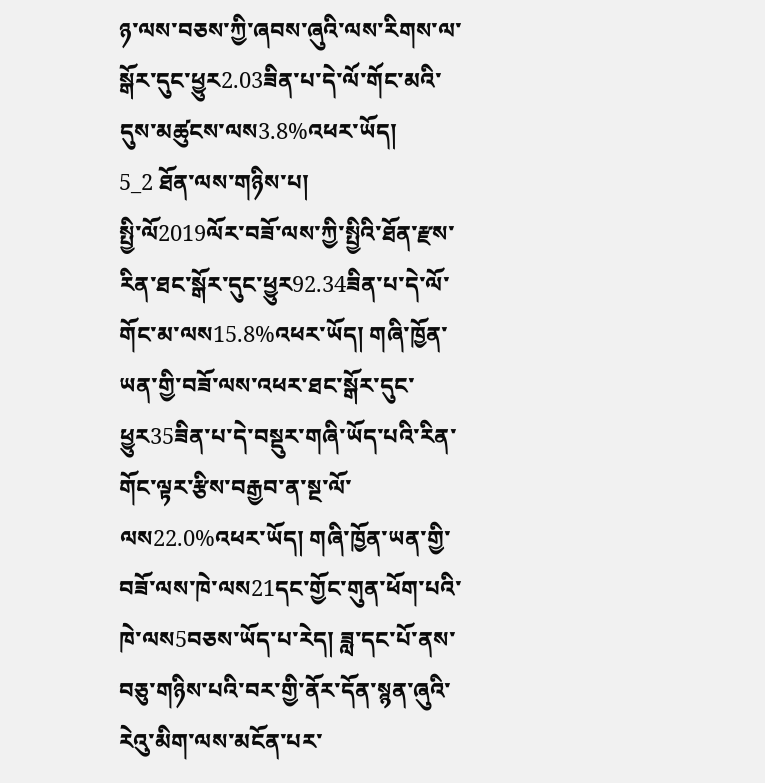ཉ་ལས་བཅས་ཀྱི་ཞབས་ཞུའི་ལས་རིགས་ལ་སྒོར་དུང་ཕྱུར2.03ཟིན་པ་དེ་ལོ་གོང་མའི་དུས་མཚུངས་ལས3.8%འཕར་ཡོད།
5_2 ཐོན་ལས་གཉིས་པ།
སྤྱི་ལོ2019ལོར་བཟོ་ལས་ཀྱི་སྤྱིའི་ཐོན་རྫས་རིན་ཐང་སྒོར་དུང་ཕྱུར92.34ཟིན་པ་དེ་ལོ་གོང་མ་ལས15.8%འཕར་ཡོད། གཞི་ཁྱོན་ཡན་གྱི་བཟོ་ལས་འཕར་ཐང་སྒོར་དུང་ཕྱུར35ཟིན་པ་དེ་བསྡུར་གཞི་ཡོད་པའི་རིན་གོང་ལྟར་རྩིས་བརྒྱབ་ན་སྔ་ལོ་ལས22.0%འཕར་ཡོད། གཞི་ཁྱོན་ཡན་གྱི་བཟོ་ལས་ཁེ་ལས21དང་གྱོང་གུན་ཕོག་པའི་ཁེ་ལས5བཅས་ཡོད་པ་རེད། ཟླ་དང་པོ་ནས་བཅུ་གཉིས་པའི་བར་གྱི་ནོར་དོན་སྙན་ཞུའི་རེའུ་མིག་ལས་མངོན་པར་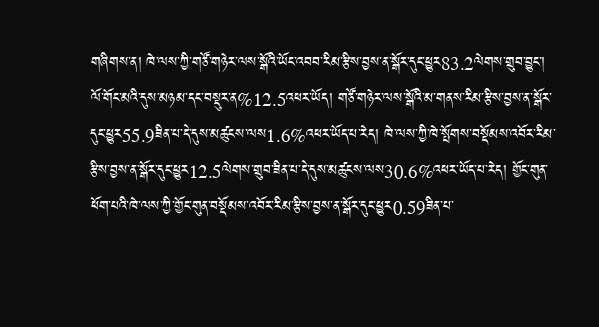གཞིགས་ན། ཁེ་ལས་ཀྱི་གཙོ་གཉེར་ལས་སྒོའི་ཡོང་འབབ་རིམ་རྩིས་བྱས་ན་སྒོར་དུང་ཕྱུར83.2ལེགས་གྲུབ་བྱུང་། ལོ་གོང་མའི་དུས་མཉམ་དང་བསྡུར་ན%12.5འཕར་ཡོད། གཙོ་གཉེར་ལས་སྒོའི་མ་གནས་རིམ་རྩིས་བྱས་ན་སྒོར་དུང་ཕྱུར55.9ཟིན་པ་དེ་དུས་མཚུངས་ལས1.6%འཕར་ཡོད་པ་རེད། ཁེ་ལས་ཀྱི་ཁེ་སྤོགས་བསྡོམས་འབོར་རིམ་རྩིས་བྱས་ན་སྒོར་དུང་ཕྱུར12.5ལེགས་གྲུབ་ཟིན་པ་དེ་དུས་མཚུངས་ལས30.6%འཕར་ཡོད་པ་རེད། གྱོང་གུན་ཕོག་པའི་ཁེ་ལས་ཀྱི་གྱོང་གུན་བསྡོམས་འབོར་རིམ་རྩིས་བྱས་ན་སྒོར་དུང་ཕྱུར0.59ཟིན་པ་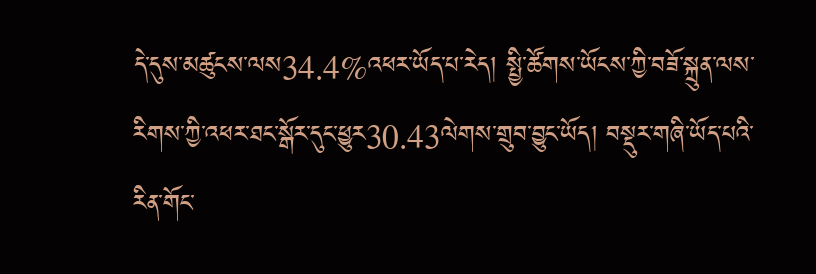དེ་དུས་མཚུངས་ལས34.4%འཕར་ཡོད་པ་རེད། སྤྱི་ཚོགས་ཡོངས་ཀྱི་བཟོ་སྐྲུན་ལས་རིགས་ཀྱི་འཕར་ཐང་སྒོར་དུང་ཕྱུར30.43ལེགས་གྲུབ་བྱུང་ཡོད། བསྡུར་གཞི་ཡོད་པའི་རིན་གོང་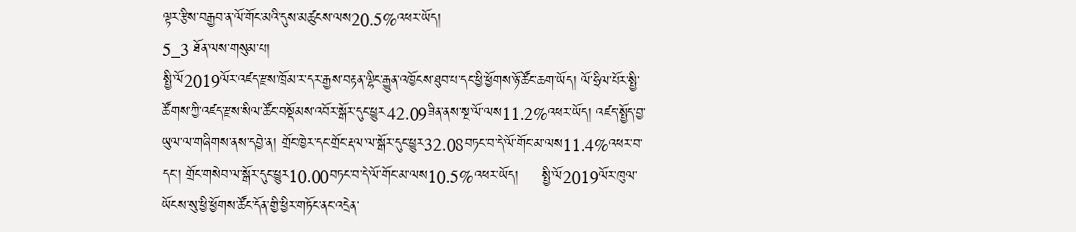ལྟར་རྩིས་བརྒྱབ་ན་ལོ་གོང་མའི་དུས་མཚུངས་ལས20.5%འཕར་ཡོད།
5_3 ཐོན་ལས་གསུམ་པ།
སྤྱི་ལོ2019ལོར་འཛད་རྫས་ཁྲོམ་ར་དར་རྒྱས་བརྟན་ལྷིང་རྒྱུན་འཁྱོངས་ཐུབ་པ་དང་ཕྱི་ཕྱོགས་ཉོ་ཚོང་ཆག་ཡོད། ལོ་ཧྲིལ་པོར་སྤྱི་ཚོགས་ཀྱི་འཛད་རྫས་སིལ་ཚོང་བསྡོམས་འབོར་སྒོར་དུང་ཕྱུར42.09ཟིན་ནས་སྔ་ལོ་ལས11.2%འཕར་ཡོད། འཛད་སྤྱོད་བྱ་ཡུལ་ལ་གཞིགས་ནས་དབྱེ་ན། གྲོང་ཁྱེར་དང་གྲོང་རྡལ་ལ་སྒོར་དུང་ཕྱུར32.08བཏང་བ་དེ་ལོ་གོང་མ་ལས11.4%འཕར་བ་དང་། གྲོང་གསེབ་ལ་སྒོར་དུང་ཕྱུར10.00བཏང་བ་དེ་ལོ་གོང་མ་ལས10.5%འཕར་ཡོད།     སྤྱི་ལོ2019ལོར་ཁུལ་ཡོངས་སུ་ཕྱི་ཕྱོགས་ཚོང་དོན་གྱི་ཕྱིར་གཏོང་ནང་འདྲེན་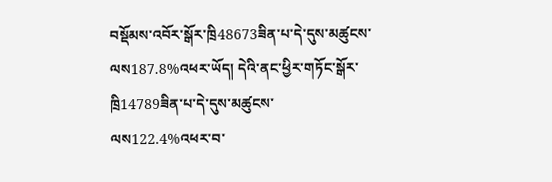བསྡོམས་འབོར་སྒོར་ཁྲི48673ཟིན་པ་དེ་དུས་མཚུངས་ལས187.8%འཕར་ཡོད། དེའི་ནང་ཕྱིར་གཏོང་སྒོར་ཁྲི14789ཟིན་པ་དེ་དུས་མཚུངས་ལས122.4%འཕར་བ་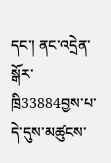དང་། ནང་འདྲེན་སྒོར་ཁྲི33884བྱས་པ་དེ་དུས་མཚུངས་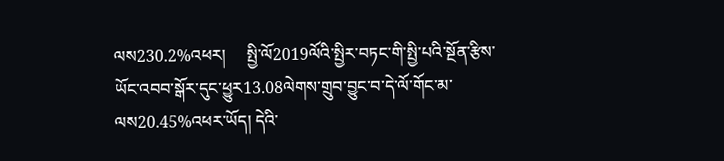ལས230.2%འཕར།     སྤྱི་ལོ2019ལོའི་སྤྱིར་བཏང་གི་སྤྱི་པའི་སྔོན་རྩིས་ཡོང་འབབ་སྒོར་དུང་ཕྱུར13.08ལེགས་གྲུབ་བྱུང་བ་དེ་ལོ་གོང་མ་ལས20.45%འཕར་ཡོད། དེའི་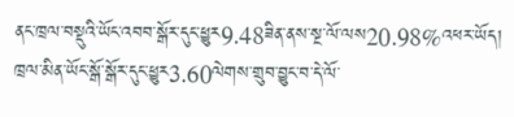ནང་ཁྲལ་བསྡུའི་ཡོང་འབབ་སྒོར་དུང་ཕྱུར9.48ཟིན་ནས་སྔ་ལོ་ལས20.98%འཕར་ཡོད། ཁྲལ་མིན་ཡོང་སྒོ་སྒོར་དུང་ཕྱུར3.60ལེགས་གྲུབ་བྱུང་བ་དེ་ལོ་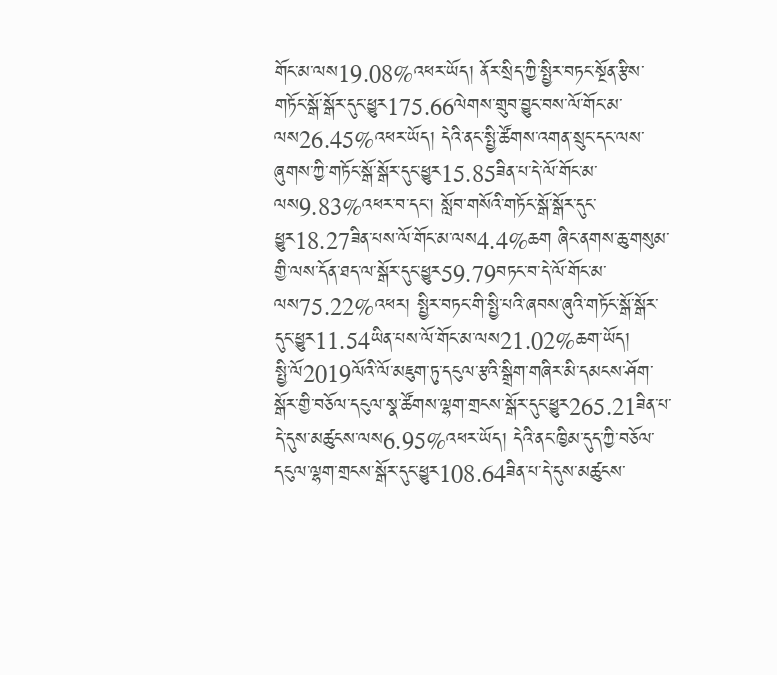གོང་མ་ལས19.08%འཕར་ཡོད། ནོར་སྲིད་ཀྱི་སྤྱིར་བཏང་སྔོན་རྩིས་གཏོང་སྒོ་སྒོར་དུང་ཕྱུར175.66ལེགས་གྲུབ་བྱུང་བས་ལོ་གོང་མ་ལས26.45%འཕར་ཡོད། དེའི་ནང་སྤྱི་ཚོགས་འགན་སྲུང་དང་ལས་ཞུགས་ཀྱི་གཏོང་སྒོ་སྒོར་དུང་ཕྱུར15.85ཟིན་པ་དེ་ལོ་གོང་མ་ལས9.83%འཕར་བ་དང་། སློབ་གསོའི་གཏོང་སྒོ་སྒོར་དུང་ཕྱུར18.27ཟིན་པས་ལོ་གོང་མ་ལས4.4%ཆག ཞིང་ནགས་ཆུ་གསུམ་གྱི་ལས་དོན་ཐད་ལ་སྒོར་དུང་ཕྱུར59.79བཏང་བ་དེ་ལོ་གོང་མ་ལས75.22%འཕར། སྤྱིར་བཏང་གི་སྤྱི་པའི་ཞབས་ཞུའི་གཏོང་སྒོ་སྒོར་དུང་ཕྱུར11.54ཡིན་པས་ལོ་གོང་མ་ལས21.02%ཆག་ཡོད།     སྤྱི་ལོ2019ལོའི་ལོ་མཇུག་ཏུ་དངུལ་རྩའི་སྒྲིག་གཞིར་མི་དམངས་ཤོག་སྒོར་གྱི་བཅོལ་དངུལ་སྣ་ཚོགས་ལྷག་གྲངས་སྒོར་དུང་ཕྱུར265.21ཟིན་པ་དེ་དུས་མཚུངས་ལས6.95%འཕར་ཡོད། དེའི་ནང་ཁྱིམ་དུད་ཀྱི་བཅོལ་དངུལ་ལྷག་གྲངས་སྒོར་དུང་ཕྱུར108.64ཟིན་པ་དེ་དུས་མཚུངས་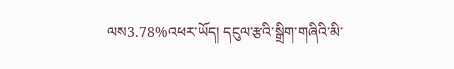ལས3.78%འཕར་ཡོད། དངུལ་རྩའི་སྒྲིག་གཞིའི་མི་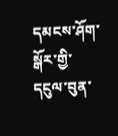དམངས་ཤོག་སྒོར་གྱི་དངུལ་བུན་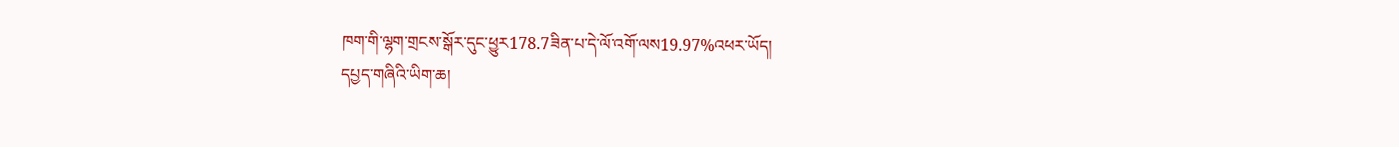ཁག་གི་ལྷག་གྲངས་སྒོར་དུང་ཕྱུར178.7ཟིན་པ་དེ་ལོ་འགོ་ལས19.97%འཕར་ཡོད།
དཔྱད་གཞིའི་ཡིག་ཆ།